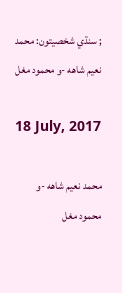; سنڌي شخصيتون: محمد نعيم شاهه -و محمود مغل

18 July, 2017

محمد نعيم شاهه -و محمود مغل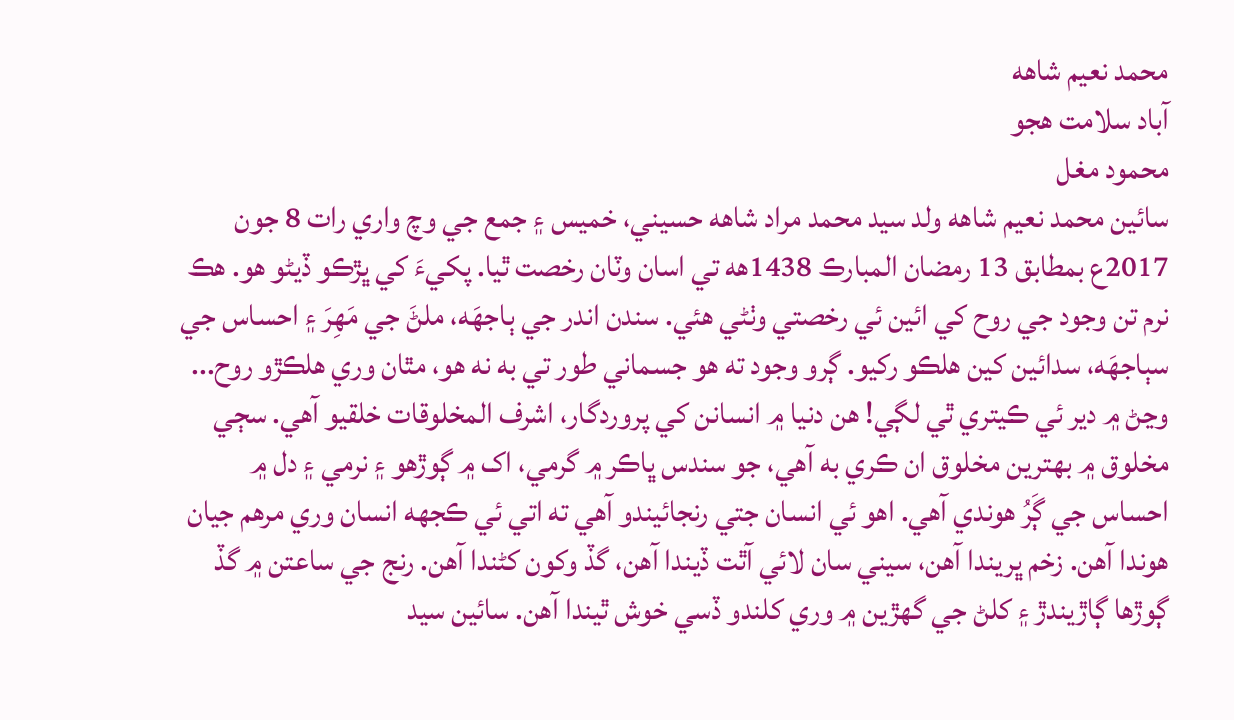محمد نعيم شاهه
آباد سلامت ھجو
محمود مغل
سائين محمد نعيم شاهه ولد سيد محمد مراد شاهه حسيني، خميس ۽ جمع جي وچ واري رات 8 جون 2017ع بمطابق 13 رمضان المبارڪ 1438هه تي اسان وٽان رخصت ٿيا. پکيءَ کي ڀڙڪو ڏيڻو هو. هڪ نرم تن وجود جي روح کي ائين ئي رخصتي وٺڻي هئي. سندن اندر جي ٻاجهَه، ملڻَ جي مَهِرَ ۽ احساس جي سٻاجهَه، سدائين کين هلڪو رکيو. ڳرو وجود ته هو جسماني طور تي به نه هو، مٿان وري هلڪڙو روح... وڃڻ ۾ دير ئي ڪيتري ٿي لڳي! هن دنيا ۾ انسانن کي پروردگار، اشرف المخلوقات خلقيو آهي. سڄي مخلوق ۾ بهترين مخلوق ان ڪري به آهي، جو سندس ڀاڪر ۾ گرمي، اک ۾ ڳوڙهو ۽ نرمي ۽ دل ۾ احساس جي ڳَرُ هوندي آهي. اهو ئي انسان جتي رنجائيندو آهي ته اتي ئي ڪجهه انسان وري مرهم جيان هوندا آهن. زخم ڀريندا آهن، سيني سان لائي آٿت ڏيندا آهن، گڏ وکون کڻندا آهن. رنج جي ساعتن ۾ گڏ ڳوڙها ڳاڙيندڙ ۽ کلڻ جي گهڙين ۾ وري کلندو ڏسي خوش ٿيندا آهن. سائين سيد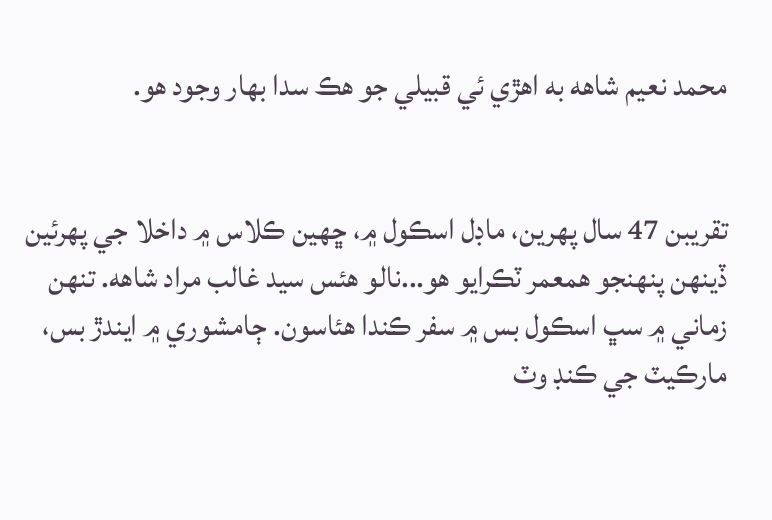محمد نعيم شاهه به اهڙي ئي قبيلي جو هڪ سدا بهار وجود هو.


تقريبن 47 سال پهرين، ماڊل اسڪول ۾، ڇهين ڪلاس ۾ داخلا جي پهرئين ڏينهن پنهنجو همعمر ٽڪرايو هو...نالو هئس سيد غالب مراد شاهه. تنهن زماني ۾ سڀ اسڪول بس ۾ سفر ڪندا هئاسون. ڄامشوري ۾ ايندڙ بس، مارڪيٽ جي ڪنڊ وٽ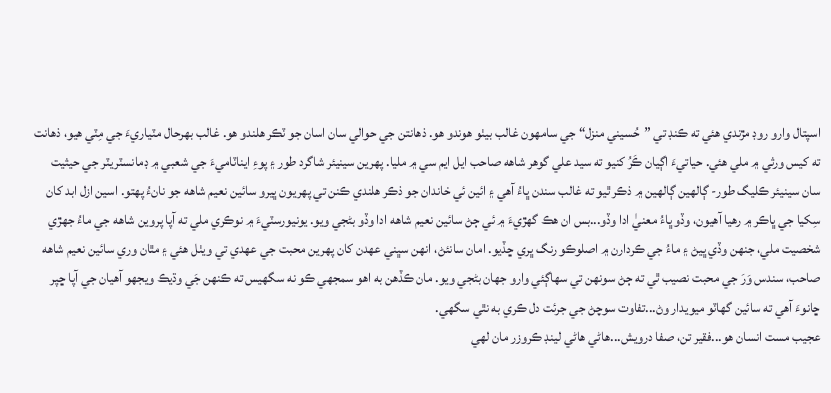اسپتال وارو روڊ مڙندي هئي ته ڪنڊ تي ”حُسيني منزل“ جي سامهون غالب بيٺو هوندو هو. ذهانتن جي حوالي سان اسان جو ٽڪر هلندو هو. غالب بهرحال مٽياريءَ جي مِٽي هيو، ذهانت ته کيس ورثي ۾ ملي هئي. حياتيءَ اڳيان ڪَرُ کنيو ته سيد علي گوهر شاهه صاحب ايل ايم سي ۾ مليا. پهرين سينيئر شاگرد طور ۽ پوءِ ايناٽاميءَ جي شعبي ۾ ڊمانسٽريٽر جي حيثيت سان سينيئر ڪليگ طور- ڳالهين ڳالهين ۾ ذڪر ٿيو ته غالب سندن ڀاءُ آهي ۽ ائين ئي خاندان جو ذڪر هلندي ڪنن تي پهريون ڀيرو سائين نعيم شاهه جو نانءُ پهتو. اسين ازل ابد کان سِکيا جي ڀاڪر ۾ رهيا آهيون، وڏو ڀاءُ معنيٰ ادا وڏو...بس ان هڪ گهڙيءَ ۾ ئي ڄڻ سائين نعيم شاهه ادا وڏو بڻجي ويو. يونيورسٽيءَ ۾ نوڪري ملي ته آپا پروين شاهه جي ماءُ جهڙي شخصيت ملي، جنهن وڏي ڀيڻ ۽ ماءُ جي ڪردارن ۾ اصلوڪو رنگ ڀري ڇڏيو. امان سانئڻ، انهن سڀني عهدن کان پهرين محبت جي عهدي تي ويٺل هئي ۽ مٿان وري سائين نعيم شاهه صاحب، سندس وَرَ جي محبت نصيب ٿي ته ڄڻ سونهن تي سهاڳئي وارو جهان بڻجي ويو. مان ڪڏهن به اهو سمجهي ڪو نه سگهيس ته ڪنهن جَي وڌيڪ ويجهو آهيان جي آپا ڇپر ڇانوءَ آهي ته سائين گهاٽو ميويدار وڻ...تفاوت سوچڻ جي جرئت دل ڪري به نٿي سگهي.
عجيب مست انسان هو...فقير تن، صفا درويش...هاڻي هاڻي لينڊ ڪروزر مان لهي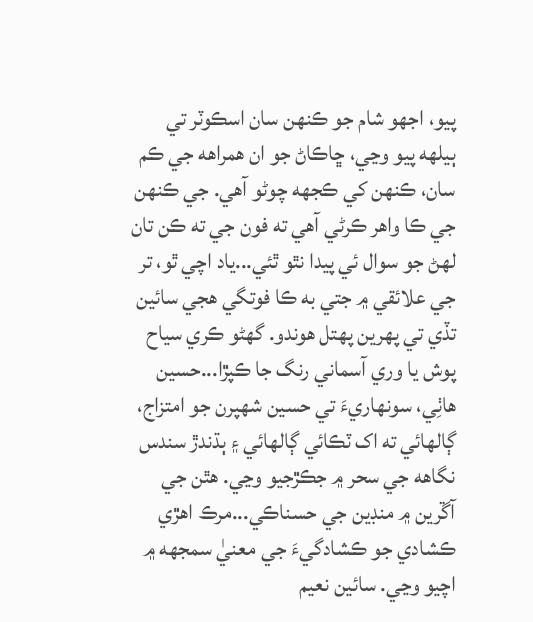پيو، اجهو شام جو ڪنهن سان اسڪوٽر تي ٻيلهه پيو وڃي، ڇاڪاڻ جو ان همراهه جي ڪم سان، ڪنهن کي ڪجهه چوڻو آهي. جي ڪنهن جي ڪا واهر ڪرڻي آهي ته فون جي ته ڪن تان لهڻ جو سوال ئي پيدا نٿو ٿئي...ياد اچي ٿو، تر جي علائقي ۾ جتي به ڪا فوتگي هجي سائين تڏي تي پهرين پهتل هوندو. گهڻو ڪري سياح پوش يا وري آسماني رنگ جا ڪپڙا...حسين هاٺِي، سونهاريءَ تي حسين شهپرن جو امتزاج، ڳالهائي ته اک ٽڪائي ڳالهائي ۽ ٻڌندڙ سندس نگاهه جي سحر ۾ جڪڙجيو وڃي. هٿن جي آڱرين ۾ منڊين جي حسناڪي...مرڪ اهڙي ڪشادي جو ڪشادگيءَ جي معنيٰ سمجهه ۾ اچيو وڃي. سائين نعيم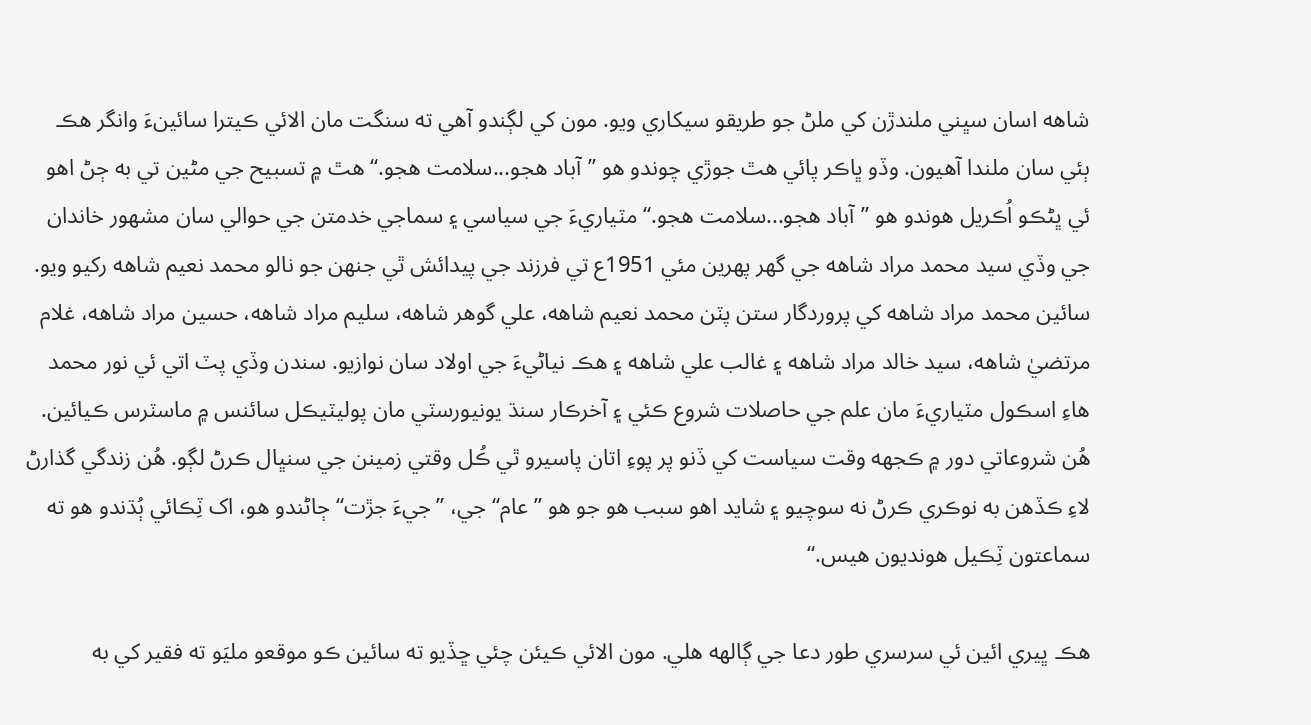شاهه اسان سڀني ملندڙن کي ملڻ جو طريقو سيکاري ويو. مون کي لڳندو آهي ته سنگت مان الائي ڪيترا سائينءَ وانگر هڪ ٻئي سان ملندا آهيون. وڏو ڀاڪر پائي هٿ جوڙي چوندو هو ”آباد هجو...سلامت هجو.“ هٿ ۾ تسبيح جي مڻين تي به ڄڻ اهو ئي ڀڻڪو اُڪريل هوندو هو ”آباد هجو...سلامت هجو.“ مٽياريءَ جي سياسي ۽ سماجي خدمتن جي حوالي سان مشهور خاندان جي وڏي سيد محمد مراد شاهه جي گهر پهرين مئي 1951ع تي فرزند جي پيدائش ٿي جنهن جو نالو محمد نعيم شاهه رکيو ويو. سائين محمد مراد شاهه کي پروردگار ستن پٽن محمد نعيم شاهه، علي گوهر شاهه، سليم مراد شاهه، حسين مراد شاهه، غلام مرتضيٰ شاهه، سيد خالد مراد شاهه ۽ غالب علي شاهه ۽ هڪ نياڻيءَ جي اولاد سان نوازيو. سندن وڏي پٽ اتي ئي نور محمد هاءِ اسڪول مٽياريءَ مان علم جي حاصلات شروع ڪئي ۽ آخرڪار سنڌ يونيورسٽي مان پوليٽيڪل سائنس ۾ ماسٽرس ڪيائين. هُن شروعاتي دور ۾ ڪجهه وقت سياست کي ڏنو پر پوءِ اتان پاسيرو ٿي ڪُل وقتي زمينن جي سنڀال ڪرڻ لڳو. هُن زندگي گذارڻ لاءِ ڪڏهن به نوڪري ڪرڻ نه سوچيو ۽ شايد اهو سبب هو جو هو ”عام“ جي، ”جيءَ جڙت“ ڄاڻندو هو، اک ٽِڪائي ٻُڌندو هو ته سماعتون ٽِڪيل هونديون هيس.“

هڪ ڀيري ائين ئي سرسري طور دعا جي ڳالهه هلي. مون الائي ڪيئن چئي ڇڏيو ته سائين ڪو موقعو مليَو ته فقير کي به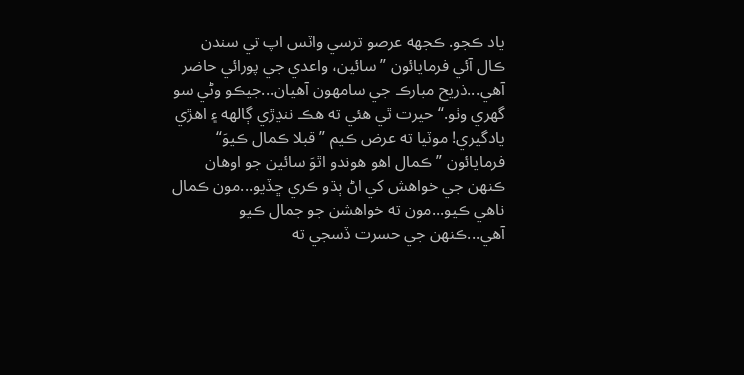ياد ڪجو. ڪجهه عرصو ترسي واٽس اپ تي سندن ڪال آئي فرمايائون ”سائين، واعدي جي پورائي حاضر آهي...ذريح مبارڪ جي سامهون آهيان...جيڪو وڻي سو گهري وٺو.“ حيرت ٿي هئي ته هڪ ننڍڙي ڳالهه ۽ اهڙي يادگيري! موٽيا ته عرض ڪيم ”قبلا ڪمال ڪيوَ“ فرمايائون ”ڪمال اهو هوندو اٿوَ سائين جو اوهان ڪنهن جي خواهش کي اڻ ٻڌو ڪري ڇڏيو...مون ڪمال ناهي ڪيو...مون ته خواهشن جو جمال ڪيو آهي...ڪنهن جي حسرت ڏسجي ته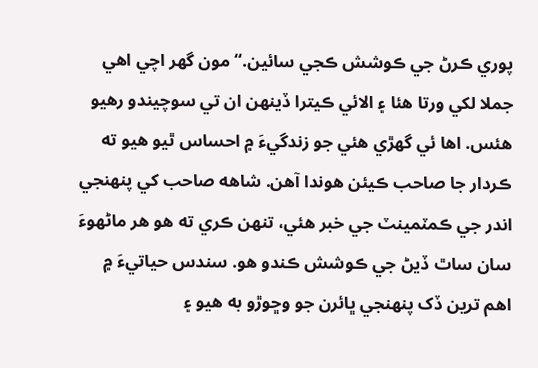پوري ڪرڻ جي ڪوشش ڪجي سائين.“ مون گهر اچي اهي جملا لکي ورتا هئا ۽ الائي ڪيترا ڏينهن ان تي سوچيندو رهيو هئس. اها ئي گهڙي هئي جو زندگيءَ ۾ احساس ٿيو هيو ته ڪردار جا صاحب ڪيئن هوندا آهن. شاهه صاحب کي پنهنجي اندر جي ڪمٽمينٽ جي خبر هئي، تنهن ڪري ته هو هر ماڻهوءَ سان ساٿ ڏيڻ جي ڪوشش ڪندو هو. سندس حياتيءَ ۾ اهم ترين ڏک پنهنجي ڀائرن جو وڇوڙو به هيو ۽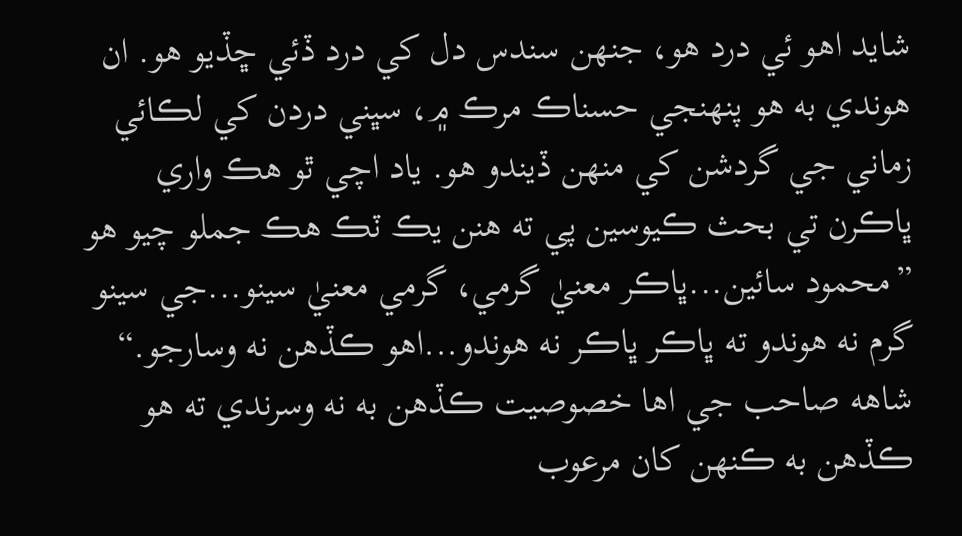شايد اهو ئي درد هو، جنهن سندس دل کي درد ڏئي ڇڏيو هو. ان هوندي به هو پنهنجي حسناڪ مرڪ ۾، سڀني دردن کي لڪائي زماني جي گردشن کي منهن ڏيندو هو. ياد اچي ٿو هڪ واري ڀاڪرن تي بحث ڪيوسين پي ته هنن يڪ ٽڪ هڪ جملو چيو هو ”محمود سائين...ڀاڪر معنيٰ گرمي، گرمي معنيٰ سينو...جي سينو گرم نه هوندو ته ڀاڪر ڀاڪر نه هوندو...اهو ڪڏهن نه وسارجو.“ شاهه صاحب جي اها خصوصيت ڪڏهن به نه وسرندي ته هو ڪڏهن به ڪنهن کان مرعوب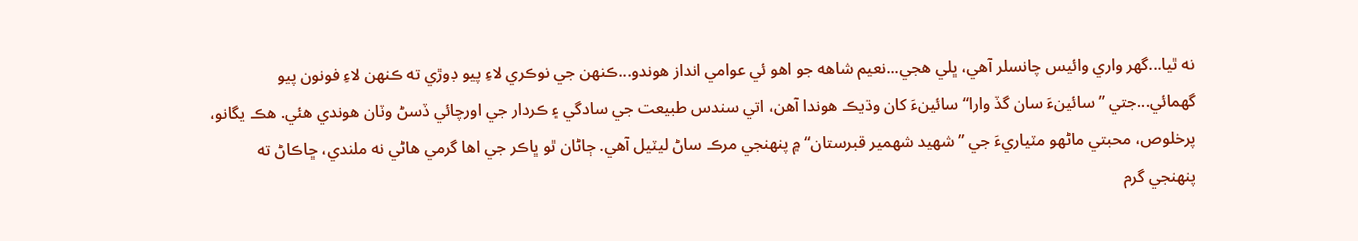نه ٿيا...گهر واري وائيس چانسلر آهي، ڀلي هجي...نعيم شاهه جو اهو ئي عوامي انداز هوندو...ڪنهن جي نوڪري لاءِ پيو ڊوڙي ته ڪنهن لاءِ فونون پيو گهمائي...جتي ”سائينءَ سان گڏ وارا“ سائينءَ کان وڌيڪ هوندا آهن، اتي سندس طبيعت جي سادگي ۽ ڪردار جي اورچائي ڏسڻ وٽان هوندي هئي. هڪ يگانو، پرخلوص، محبتي ماڻهو مٽياريءَ جي ”شهيد شهمير قبرستان“ ۾ پنهنجي مرڪ ساڻ ليٽيل آهي. ڄاڻان ٿو ڀاڪر جي اها گرمي هاڻي نه ملندي، ڇاڪاڻ ته پنهنجي گرم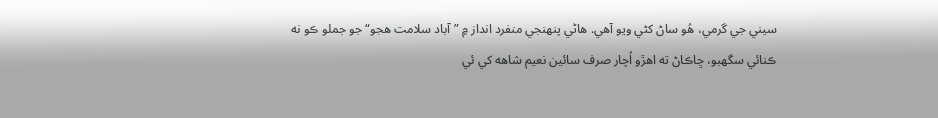سيني جي گرمي، هُو ساڻ کڻي ويو آهي. هاڻي پنهنجي منفرد انداز ۾ ”آباد سلامت هجو“ جو جملو ڪو نه ڪنائي سگهبو، ڇاڪاڻ ته اهڙو اُچار صرف سائين نعيم شاهه کي ئي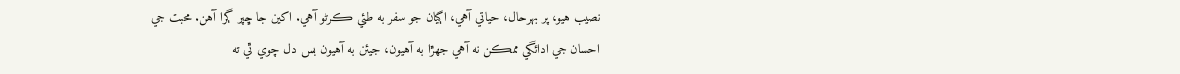نصيب هيو، پر بهرحال، حياتي آهي، اڳيان جو سفر به طئي ڪرڻو آهي. اکين جا ڇپر ڳرا آهن. محبت جي احسان جي ادائگي ممڪن نه آهي جهڙا به آهيون، جيئن به آهيون بس دل چوي ٿي ته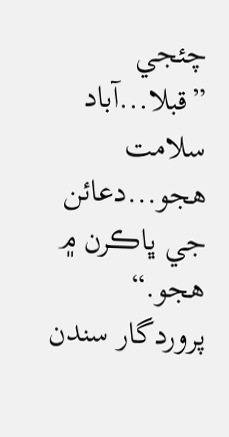چئجي ”قبلا...آباد سلامت هجو...دعائن جي ڀاڪرن ۾ هجو.“ پروردگار سندن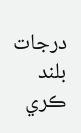درجات بلند ڪري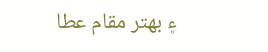۽ بهتر مقام عطا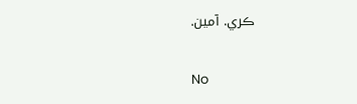ڪري. آمين.

No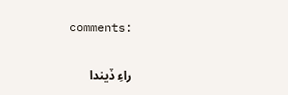comments:

راءِ ڏيندا